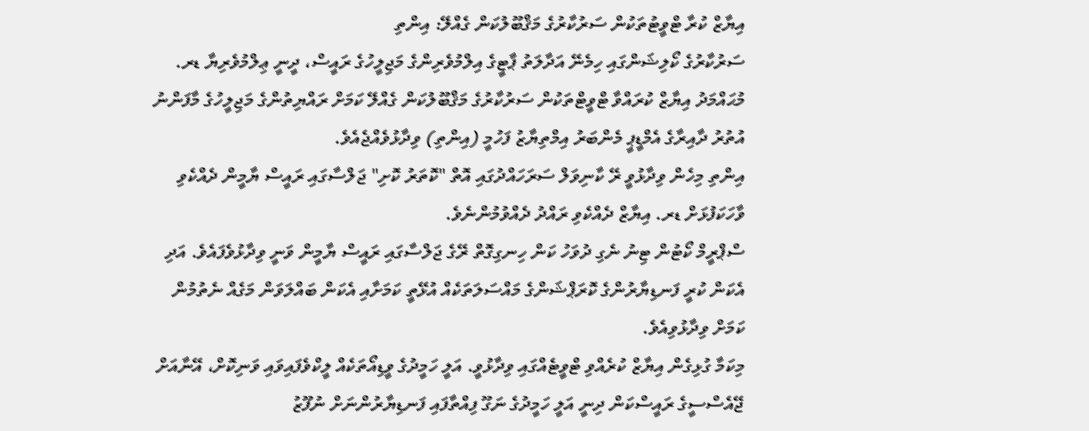އިޔާޒް ކުރާ ޓްވީޓުތަކުން ސަރުކާރުގެ މަޤްބޫލުކަން ގެއްލޭ: އިންތި
ސަރުކާރުގެ ކޯލިޝަންގައި ހިމެނޭ އަދާލަތު ޕާޓީގެ އިލްމުވެރިންގެ މަޖިލީހުގެ ރައީސް، ދީނީ ޢިލްމުވެރިޔާ ޑރ. މުޙައްމަދު އިޔާޒް ކުރައްވާ ޓްވީޓްތަކުން ސަރުކާރުގެ މަޤްބޫލުކަން ގެއްލޭ ކަމަށް ރައްޔިތުންގެ މަޖިލީހުގެ މާފަންނު އުތުރު ދާއިރާގެ އެމްޑީޕީ މެންބަރު އިމްތިޔާޒު ފަހުމީ (އިންތި) ވިދާޅުވެއްޖެއެވެ.
އިންތި މިހެން ވިދާޅުވީ ރޭ ކާނިވަލް ސަރަހައްދުގައި އޮތް "ކޮތަރު ކޮށި" ޖަލްސާގައި ރައީސް ޔާމީން ދެއްކެވި ވާހަކަފުޅަށް ޑރ. އިޔާޒް ދެއްކެވި ރައްދު ދެއްވުމުންނެވެ.
ސްޕްރީމް ކޯޓުން ޓިނު ނެގި ދުވަހު ކަން ހިނގިގޮތް ރޭގެ ޖަލްސާގައި ރައީސް ޔާމީން ވަނީ ވިދާޅުވެފައެވެ. އަދި އެކަން ކުރީ ފަނޑިޔާރުންގެ ކޮރަޕްޝަންގެ މައްސަލަތަކެއް އުޅޭތީ ކަމަށާއި އެކަން ބައްލަވަން މަގެއް ނެތުމުން ކަމަށް ވިދާޅުވިއެވެ.
މިކަމާ ގުޅިގެން އިޔާޒް ކުރެއްވި ޓްވީޓެއްގައި ވިދާޅުވީ. އަލީ ހަމީދުގެ ވީޑިއޯތަކެއް ލީކްވެފައިވައި ވަނިކޮށް، އޭނާއަށް ޖޭއެސްސީގެ ރައީސްކަން ދިނީ އަލީ ހަމީދުގެ ނަގޫ ފިއްތާފައި ފަނޑިޔާރުންނަށް ނުފޫޒު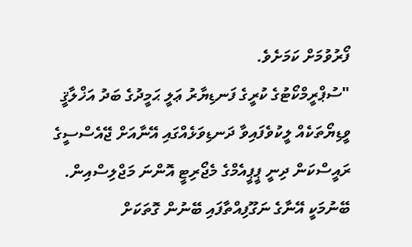ފޯރުވުމަށް ކަމަށެވެ.
"ސުޕްރީމްކޯޓުގެ ކުރީގެ ފަނޑިޔާރު ޢަލީ ޙަމީދުގެ ބަދު އަޚްލާޤީ ވީޑިޔޯތަކެއް ލީކުވެފައިވާ ދަނޑިވަޅެއްގައި އޭނާއަށް ޖޭއެސްސީގެ ރައީސްކަން ދިނީ ޕީޕީއެމްގެ މެޖޯރިޓީ އޮންނަ މަޖްލިސްއިން. ބޭނުމަކީ އޭނާގެ ނަގޫފިއްތާފައި ބޭނުން ގޮތަކަށް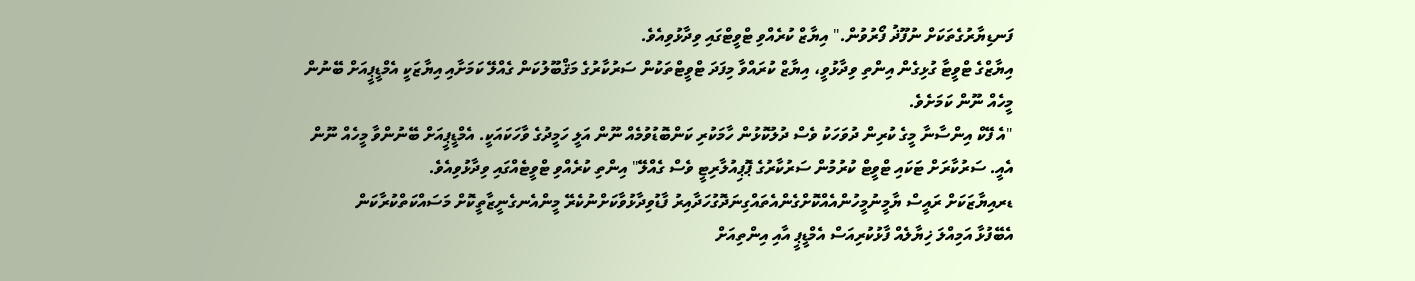ފަނޑިޔާރުގެތަކަށް ނުފޫޛު ފޯރުވުން." އިޔާޒް ކުރެއްވި ޓްވީޓްގައި ވިދާޅުވިއެވެ.
އިޔާޒްގެ ޓްވީޓާ ގުޅިގެން އިންތި ވިދާޅުވީ، އިޔާޒް ކުރައްވާ މިފަދަ ޓްވީޓްތަކުން ސަރުކާރުގެ މަޤްބޫލުކަން ގެއްލޭ ކަމަށާއި އިޔާޒަކީ އެމްޑީޕީއަށް ބޭނުން މީހެއް ނޫން ކަމަށެވެ.
"އެ ފޭކް އިންސާނާ މީގެ ކުރިން ދުވަހަކު ވެސް ދުލުކޮޅުން ހާމަކުރި ކަންބޮޑުވުމެއް ނޫން އަލީ ހަމީދުގެ ވާހަކައަކީ. އެމްޑީޕީއަށް ބޭނުންވާ މީހެއް ނޫން އެއީ. ސަރުކާރަށް ޓަކައި ޓްވީޓް ކުރުމުން ސަރުކާރުގެ ޕޮޕިއުލާރިޓީ ވެސް ގެއްލޭ" އިންތި ކުރެއްވި ޓްވީޓެއްގައި ވިދާޅުވިއެވެ.
ޑރއިޔާޒަކަށް ރައީސް ޔާމީނުމީހުންއެއްކޮށްގެންއެތައްގިނަދޮގުހަދާއިރު ފާޑުވިދާޅުވާކަށްނުކެރޭ މީންއެނގެނީޒާތީކޮށް މަސައްކަތްކުރާކަން
އެބޭފުޅާ އަމިއްލަ ޚިޔާލެއް ފާޅުކުރިއަސް އެމްޑީޕީ އާއި އިންތިއަށް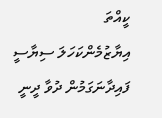ކީއްތަ
އިޔާޒުމެންކަހަލަ ސިޔާސީ ފައިދާނަގަމުން ދުވާ ދީނީ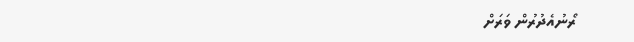ރޯނުއެދުރުން ވަރަށް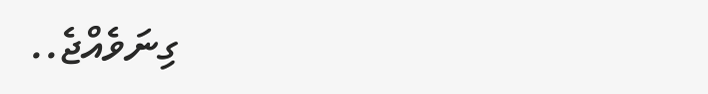ގިނަވެއްޖެ..